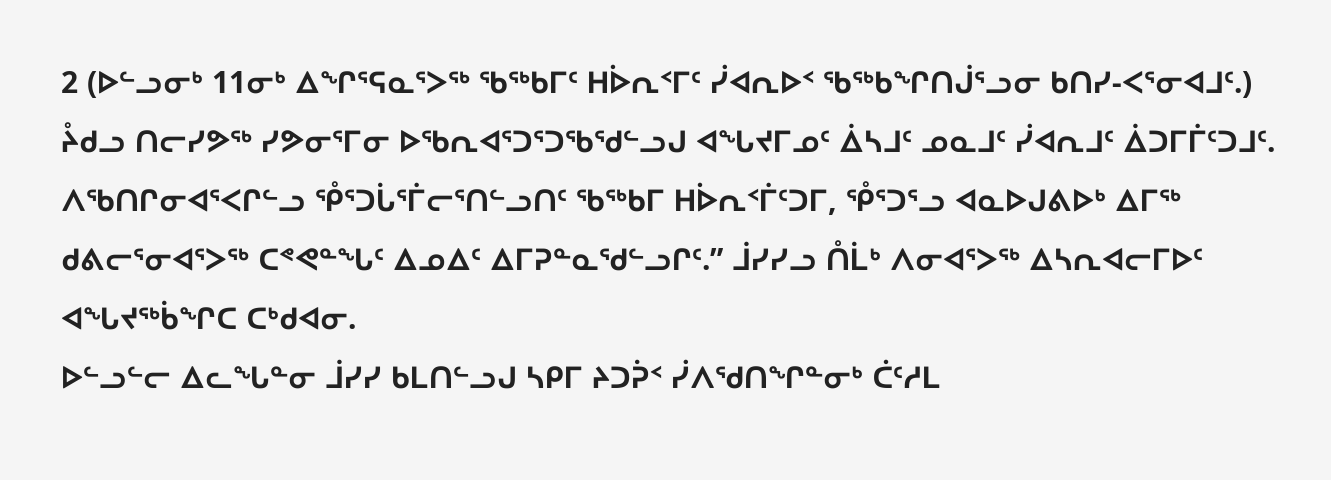2 (ᐅᓪᓗᓂᒃ 11ᓂᒃ ᐃᖏᕐᕋᓇᕐᐳᖅ ᖃᖅᑲᒥᑦ ᕼᐆᕆᑉᒥᑦ ᓰᐊᕆᐅᑉ ᖃᖅᑲᖏᑎᒎᕐᓗᓂ ᑲᑎᓯ-ᐸᕐᓂᐊᒧᑦ.)
ᔧᑯᓗ ᑎᓕᓯᕗᖅ ᓯᕗᓂᕐᒥᓂ ᐅᖃᕆᐊᕐᑐᕐᑐᖃᖁᓪᓗᒍ ᐊᖓᔪᒥᓄᑦ ᐄᓴᒧᑦ ᓄᓇᒧᑦ ᓰᐊᕆᒧᑦ ᐄᑐᒥᒦᑦᑐᒧᑦ.
ᐱᖃᑎᒋᓂᐊᕐᐸᒋᓪᓗ ᕾᕐᑐᒑᕐᒦᓕᕐᑎᓪᓗᑎᑦ ᖃᖅᑲᒥ ᕼᐆᕆᑉᒦᑦᑐᒥ, ᕾᕐᑐᕐᓗ ᐊᓇᐅᒍᕕᐅᒃ ᐃᒥᖅ ᑯᕕᓕᕐᓂᐊᕐᐳᖅ ᑕᕝᕙᓐᖓᑦ ᐃᓄᐃᑦ ᐃᒥᕈᓐᓇᖁᓪᓗᒋᑦ.” ᒨᓯᓯᓗ ᑍᒫᒃ ᐱᓂᐊᕐᐳᖅ ᐃᓴᕆᐊᓕᒥᐅᑦ ᐊᖓᔪᖅᑳᖏᑕ ᑕᒃᑯᐊᓂ.
ᐅᓪᓗᓪᓕ ᐃᓚᖓᓐᓂ ᒨᓯᓯ ᑲᒪᑎᓪᓗᒍ ᓴᑭᒥ ᔨᑐᕉᑉ ᓰᐱᖁᑎᖏᓐᓂᒃ ᑖᑦᓱᒪ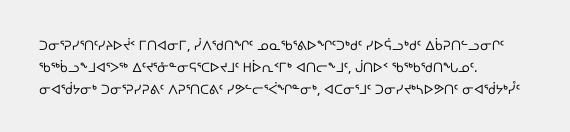ᑐᓂᕐᕈᓯᕐᑎᑦᓯᔨᐅᔫᑉ ᒥᑎᐊᓂᒥ, ᓰᐱᖁᑎᖏᑦ ᓄᓇᖃᕐᕕᐅᖏᑦᑐᒃᑯᑦ ᓯᐅᕌᓗᒃᑯᑦ ᐃᑳᕈᑎᓪᓗᓂᒋᑦ ᖃᖅᑳᓗᖕᒧᐊᕐᐳᖅ ᐃᑦᔪᕐᓁᓐᓂᕋᕐᑕᐅᔪᒧᑦ ᕼᐆᕆᑉᒥᒃ ᐊᑎᓕᖕᒧᑦ, ᒎᑎᐅᑉ ᖃᖅᑲᖁᑎᖓᓄᑦ.
ᓂᐊᖂᔭᓂᒃ ᑐᓂᕐᕈᓯᕈᕕᑦ ᐱᕈᕐᑎᑕᕕᑦ ᓯᕗᓪᓕᕐᐹᖏᓐᓂᒃ, ᐊᑕᓂᕐᒧᑦ ᑐᓂᓯᔪᒃᓴᐅᕗᑎᑦ ᓂᐊᖂᔭᒃᓮᑦ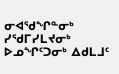ᓂᐊᖁᖏᓐᓂᒃ ᓯᖁᒥᓯᒪᔪᓂᒃ ᐅᓄᖏᑦᑐᓂᒃ ᐃᑯᒪᒧᑦ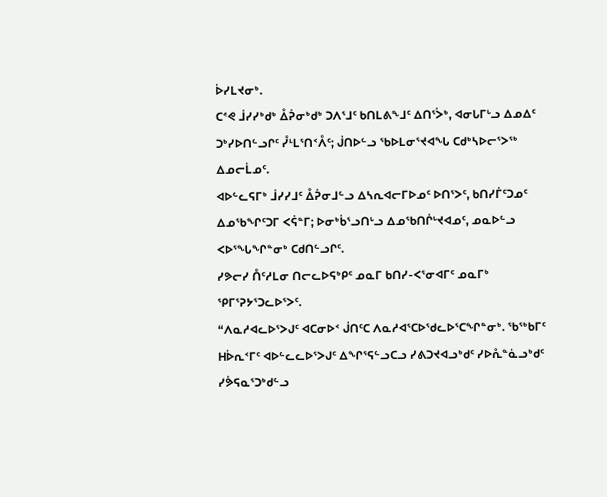ᐆᓯᒪᔪᓂᒃ.
ᑕᕝᕙ ᒨᓯᓯᒃᑯᒃ ᐂᕉᓂᒃᑯᒃ ᑐᐱᕐᒧᑦ ᑲᑎᒪᕕᖕᒧᑦ ᐃᑎᕐᐴᒃ, ᐊᓂᒐᒥᒡᓗ ᐃᓄᐃᑦ ᑐᒃᓯᐅᑎᓪᓗᒋᑦ ᓮᒻᒪᕐᑎᑉᐰᑦ; ᒎᑎᐅᓪᓗ ᖃᐅᒪᓂᕐᔪᐊᖓ ᑕᑯᒃᓴᐅᓕᕐᐳᖅ ᐃᓄᓕᒫᓄᑦ.
ᐊᐅᓪᓚᕋᒥᒃ ᒨᓯᓯᒧᑦ ᐂᕉᓂᒧᓪᓗ ᐃᓴᕆᐊᓕᒥᐅᓄᑦ ᐅᑎᕐᐳᑦ, ᑲᑎᓯᒦᑦᑐᓄᑦ ᐃᓄᖃᖏᑦᑐᒥ ᐸᕌᓐᒥ; ᐅᓂᒃᑳᕐᓗᑎᒡᓗ ᐃᓄᖃᑎᒌᒡᔪᐊᓄᑦ, ᓄᓇᐅᓪᓗ ᐸᐅᕐᖓᖏᓐᓂᒃ ᑕᑯᑎᓪᓗᒋᑦ.
ᓯᕗᓕᓯ ᑍᑦᓱᒪᓂ ᑎᓕᓚᐅᕋᒃᑭᑦ ᓄᓇᒥ ᑲᑎᓯ-ᐸᕐᓂᐊᒥᑦ ᓄᓇᒥᒃ ᕿᒥᕐᕈᔭᕐᑐᓚᐅᕐᐳᑦ.
“ᐱᓇᓱᐊᓚᐅᕐᐳᒍᑦ ᐊᑕᓂᐅᑉ ᒎᑎᑦᑕ ᐱᓇᓱᐊᕐᑕᐅᖁᓚᐅᕐᑕᖏᓐᓂᒃ. ᖃᖅᑲᒥᑦ ᕼᐆᕆᑉᒥᑦ ᐊᐅᓪᓚᓚᐅᕐᐳᒍᑦ ᐃᖏᕐᕋᓪᓗᑕᓗ ᓯᕕᑐᔪᐊᓗᒃᑯᑦ ᓯᐅᕅᓐᓈᓗᒃᑯᑦ ᓯᕘᕋᓇᕐᑐᒃᑯᓪᓗ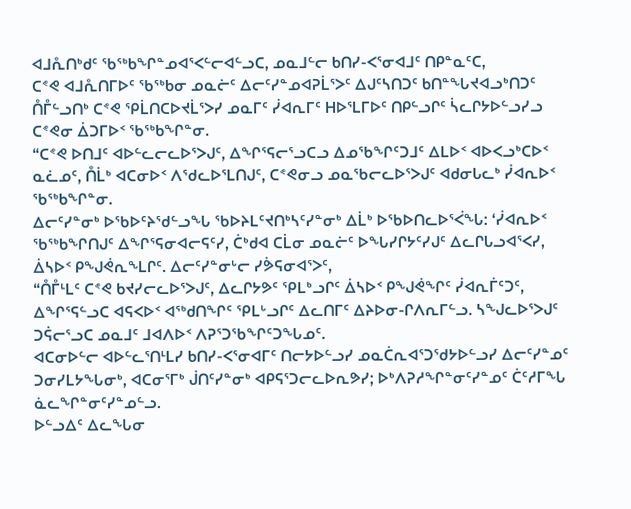ᐊᒧᕅᑎᒃᑯᑦ ᖃᖅᑲᖏᓐᓄᐊᕐᐸᓪᓕᐊᓪᓗᑕ, ᓄᓇᒧᓪᓕ ᑲᑎᓯ-ᐸᕐᓂᐊᒧᑦ ᑎᑭᓐᓇᑦᑕ,
ᑕᕝᕙ ᐊᒧᕅᑎᒥᐅᑦ ᖃᖅᑲᓂ ᓄᓇᓖᑦ ᐃᓕᑦᓯᓐᓄᐊᕈᒫᕐᐳᑦ ᐃᒍᑦᓴᑎᑐᑦ ᑲᑎᓐᖓᔪᐊᓗᒃᑎᑐᑦ ᑍᒤᓪᓗᑎᒃ ᑕᕝᕙ ᕿᒫᑎᑕᐅᔪᒫᕐᐳᓯ ᓄᓇᒥᑦ ᓰᐊᕆᒥᑦ ᕼᐅᕐᒪᒥᐅᑦ ᑎᑭᓪᓗᒋᑦ ᓵᓚᒋᔭᐅᓪᓗᓯᓗ ᑕᕝᕙᓂ ᐄᑐᒥᐅᑉ ᖃᖅᑲᖏᓐᓂ.
“ᑕᕝᕙ ᐅᑎᒧᑦ ᐊᐅᓪᓚᓕᓚᐅᕐᐳᒍᑦ, ᐃᖏᕐᕋᓕᕐᓗᑕᓗ ᐃᓄᖃᖏᑦᑐᒧᑦ ᐃᒪᐅᑉ ᐊᐅᐸᓗᒃᑕᐅᑉ ᓇᓛᓄᑦ, ᑍᒫᒃ ᐊᑕᓂᐅᑉ ᐱᖁᓚᐅᕐᒪᑎᒍᑦ, ᑕᕝᕙᓂᓗ ᓄᓇᖃᓕᓚᐅᕐᐳᒍᑦ ᐊᑯᓂᒐᓚᒃ ᓰᐊᕆᐅᑉ ᖃᖅᑲᖏᓐᓂ.
ᐃᓕᑦᓯᓐᓂᒃ ᐅᖃᐅᑦᔨᖁᓪᓗᖓ ᖃᐅᔨᒪᑦᔪᑎᒃᓴᑦᓯᓐᓂᒃ ᐃᒫᒃ ᐅᖃᐅᑎᓚᐅᕐᐹᖓ: ‘ᓰᐊᕆᐅᑉ ᖃᖅᑲᖏᑎᒍᑦ ᐃᖏᕐᕋᓂᐊᓕᕋᑦᓯ, ᑖᒃᑯᐊ ᑕᒫᓂ ᓄᓇᓖᑦ ᐅᖓᓯᒋᔭᑦᓯᒍᑦ ᐃᓚᒋᒐᓗᐊᕐᐸᓯ, ᐄᓴᐅᑉ ᑭᖑᕚᕆᖕᒪᒋᑦ. ᐃᓕᑦᓯᓐᓂᒡᓕ ᓯᕘᕋᓂᐊᕐᐳᑦ,
“ᑍᒤᒻᒪᑦ ᑕᕝᕙ ᑲᔪᓯᓕᓚᐅᕐᐳᒍᑦ, ᐃᓚᒋᔭᕗᑦ ᕿᒪᒃᓗᒋᑦ ᐄᓴᐅᑉ ᑭᖑᕚᖏᑦ ᓰᐊᕆᒦᑦᑐᑦ, ᐃᖏᕐᕋᓪᓗᑕ ᐊᕋᐸᐅᑉ ᐊᖅᑯᑎᖏᑦ ᕿᒪᒡᓗᒋᑦ ᐃᓚᑎᒥᑦ ᐃᔨᐅᓂ-ᒋᐱᕆᒥᓪᓗ. ᓴᖑᓚᐅᕐᐳᒍᑦ ᑐᕌᓕᕐᓗᑕ ᓄᓇᒧᑦ ᒧᐊᐱᐅᑉ ᐱᕈᕐᑐᖃᖏᑦᑐᖓᓄᑦ.
ᐊᑕᓂᐅᓪᓕ ᐊᐅᓪᓚᕐᑎᒻᒪᓯ ᑲᑎᓯ-ᐸᕐᓂᐊᒥᑦ ᑎᓕᔭᐅᓪᓗᓯ ᓄᓇᑖᕆᐊᕐᑐᖁᔭᐅᓪᓗᓯ ᐃᓕᑦᓯᓐᓄᑦ ᑐᓂᓯᒪᔭᖓᓂᒃ, ᐊᑕᓂᕐᒥᒃ ᒎᑎᑦᓯᓐᓂᒃ ᐊᑭᕋᕐᑐᓕᓚᐅᕆᕗᓯ; ᐅᒃᐱᕈᓱᖏᓐᓂᑦᓯᓐᓄᑦ ᑖᑦᓱᒥᖓ ᓈᓚᖏᓐᓂᑦᓯᓐᓄᓪᓗ.
ᐅᓪᓗᐃᑦ ᐃᓚᖓᓂ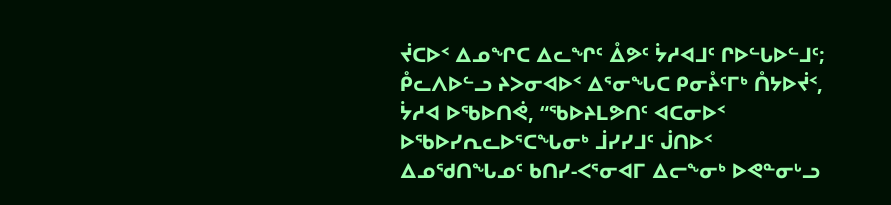ᔫᑕᐅᑉ ᐃᓄᖏᑕ ᐃᓚᖏᑦ ᐂᕗᑦ ᔮᓱᐊᒧᑦ ᒋᐅᓪᒐᐅᓪᒧᑦ; ᑬᓚᐱᐅᓪᓗ ᔨᐳᓂᐊᐅᑉ ᐃᕐᓂᖓᑕ ᑭᓂᔧᑦᒥᒃ ᑍᔭᐅᔫᑉ, ᔮᓱᐊ ᐅᖃᐅᑎᕚ, “ᖃᐅᔨᒪᕗᑎᑦ ᐊᑕᓂᐅᑉ ᐅᖃᐅᓯᕆᓚᐅᕐᑕᖓᓂᒃ ᒨᓯᓯᒧᑦ ᒎᑎᐅᑉ ᐃᓄᖁᑎᖓᓄᑦ ᑲᑎᓯ-ᐸᕐᓂᐊᒥ ᐃᓕᖕᓂᒃ ᐅᕙᓐᓂᒡᓗ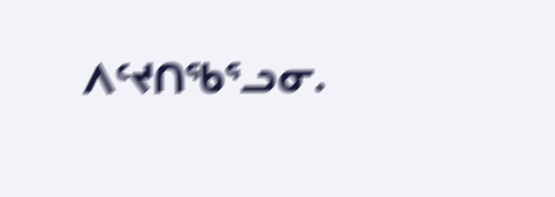ᐱᑦᔪᑎᖃᕐᓗᓂ.